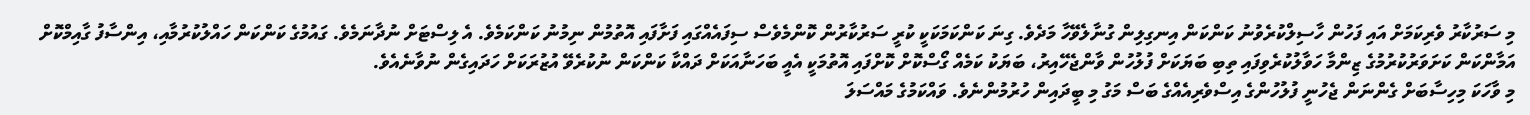މި ސަރުކާރު ވެރިކަމަށް އައި ފަހުން ހާސިލްކުރެވުނު ކަންކަން އިނގިލިން ގުނާލެވޭހާ މަދެވެ. ގިނަ ކަންކަމަކަކީ ކުރީ ސަރުކާރުން ކޮންމެވެސް ސިފައެއްގައި ފަށާފައި އޮތުމުން ނިމުނު ކަންކަމެވެ. އެ ލިސްޓަށް ނުދާނަމެވެ. ގައުމުގެ ކަންކަން ހައްލުކުރުމާއި، އިންސާފު ގާއިމްކޮށް އަމާންކަން ކަށަވަރުކުރުމުގެ ޒިންމާ ހަވާލުކުރެވިފައި ތިބި ބަޔަކަށް ފުލުހުން ވާންޖެހޭއިރު، ބަޔަކު ކަމެއް ގޯސްކޮށް ކޮށްފައި އޮތުމަކީ އެއީ ބަހަނާއަކަށް ދައްކާ ކަންކަން ނުކުރެވޭ އުޒުރަކަށް ހަދައިގެން ނުވާނެއެވެ.
މި ވާހަކަ މިހިސާބަށް ގެންނަން ޖެހުނީ ފުލުހުންގެ އިސްވެރިއެއްގެ ބަސް މަގު މި ބީދައިން ހުރުމުންނެވެ. ވައްކަމުގެ މައްސަލަ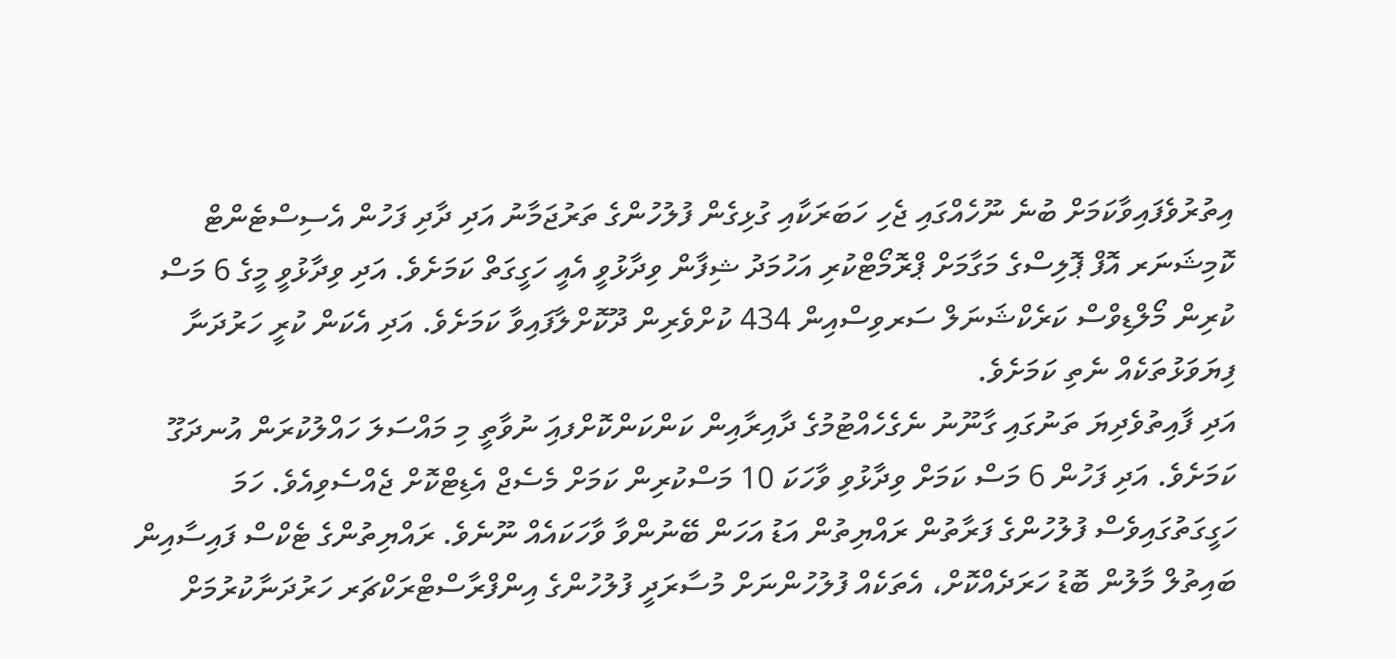އިތުރުވެފައިވާކަމަށް ބުނެ ނޫހެއްގައި ޖެހި ހަބަރަކާއި ގުޅިގެން ފުލުހުންގެ ތަރުޖަމާނު އަދި ދާދި ފަހުން އެސިސްޓެންޓް ކޮމިޝަނަރ އޮފް ޕޮލިސްގެ މަގާމަށް ޕްރޮމޯޓްކުރި އަހުމަދު ޝިފާން ވިދާޅުވީ އެއީ ހަގީގަތް ކަމަށެވެ. އަދި ވިދާޅުވީ މީގެ 6 މަސް ކުރިން މޯލްޑިވްސް ކަރެކްޝަނަލް ސަރވިސްއިން 434 ކުށްވެރިން ދޫކޮށްލާފައިވާ ކަމަށެވެ. އަދި އެކަން ކުރީ ހަރުދަނާ ފިޔަވަޅުތަކެއް ނެތި ކަމަށެވެ.
އަދި ފާއިތުވެދިޔަ ތަނުގައި ގާނޫނު ނެގެހެއްޓުމުގެ ދާއިރާއިން ކަންކަންކޮށްފއަި ނުވާތީ މި މައްސަލަ ހައްލުކުރަން އުނދަގޫ ކަމަށެވެ. އަދި ފަހުން 6 މަސް ކަމަށް ވިދާޅުވި ވާހަކަ 10 މަސްކުރިން ކަމަށް މެސެޖް އެޑިޓްކޮށް ޖެއްސެވިއެވެ. ހަމަ ހަގީގަތުގައިވެސް ފުލުހުންގެ ފަރާތުން ރައްޔިތުން އަޑު އަހަން ބޭނުންވާ ވާހަކައެއް ނޫނެވެ. ރައްޔިތުންގެ ޓެކްސް ފައިސާއިން ބައިތުލް މާލުން ބޮޑު ހަރަދެއްކޮށް، އެތަކެއް ފުލުހުންނަށް މުސާރަދީ ފުލުހުންގެ އިންފްރާސްޓްރަކްޗަރ ހަރުދަނާކުރުމަށް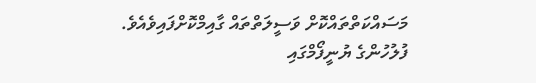މަސައްކަތްތައްކޮށް ވަސީލަތްތައް ގާއިމްކޮށްފައިވެއެވެ.
ފުލުހުންގެ ޔުނީފޯމްގައި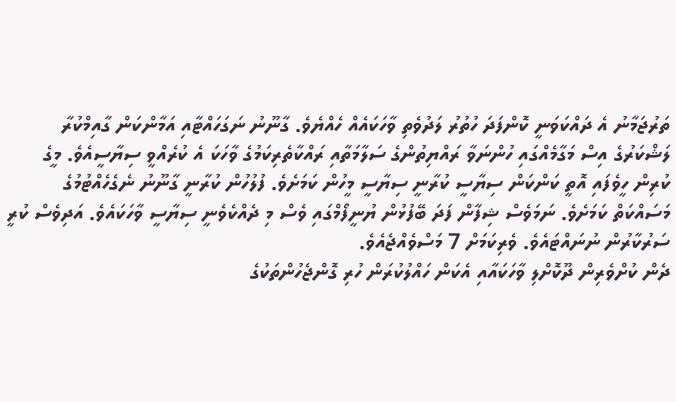ތަރުޖަމާނު އެ ދައްކަވަނީ ކޮންފަދަ ހުތުރު ލަދުވެތި ވާހަކައެއް ހެއްޔެވެ. ގާނޫނު ނަގަހައްޓާއި އަމާންކަން ގާއިމްކުރާ ލަޝްކަރުގެ އިސް މަގާމެއްގައި ހުންނަވާ ރައްޔިތުންގެ ސަލާމަތާއި ރައްކާތެރިކަމުގެ ވާހަކަ އެ ކުރެއްވީ ސިޔާސީއެވެ. މީގެ ކުރިން ހީވެފައި އޮތީ ކަންކަން ސިޔާސީ ކުރާނީ ސިޔާސީ މީހުން ކަމަށެވެ. ފުލުހުން ކުރާނީ ގާނޫނު ނެގެހެއްޓުމުގެ މަސައްކަތް ކަމަށެވެ. ނަމަވެސް ޝިފާން ފަދަ ބޭފުޅުން ޔުނީފޯމްގައި ވެސް މި ދެއްކެވެނީ ސިޔާސީ ވާހަކައެވެ. އަދިވެސް ކުރީ ސަރުކާރުން ނުނައްޓައެވެ. ވެރިކަމަށް 7 މަސްވެއްޖެއެވެ.
ދެން ކުށްވެރިން ދޫކޮށްލި ވާހަކައާއި އެކަން ހައްލުކުރަން ހުރި ގޮންޖެހުންތަކުގެ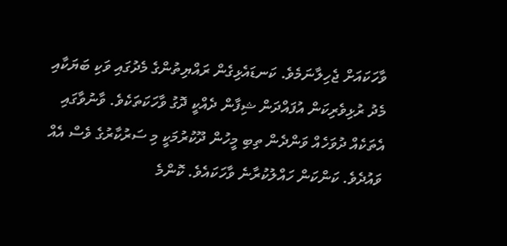ވާހަކައަށް ޖެހިލާނަމެވެ. ކަނޑައެޅިގެން ރައްޔިތުންގެ މެދުގައި ވަކި ބަޔަކާއި މެދު ރުޅިވެރިކަން އުފައްދަން ޝިފާން ދެއްކީ ދޮގު ވާހަކަތަކެވެ. ވާނުވާގައި އެތަކެއް ދުވަހެއް ވަންދެން ތިބި މީހުން ދޫކުރުމަކީ މި ސަރުކާރުގެ ވެސް އެއް ވައުދެވެ. ކަންކަން ހައްލުކުރާނެ ވާހަކައެވެ. ކޮންމެ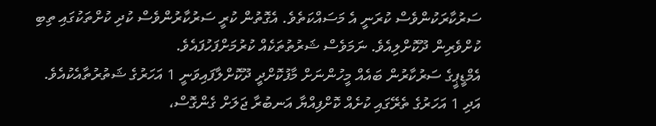ސަރުކާރަކުންވެސް ކުރަނީ އެ މަސައްކަތެވެ. އެގޮތުން ކުރީ ސަރުކާރުންވެސް ކުދި ކުށްތަކުގައި ތިބި ކުށްވެރިން ދޫކޮށްލިއެވެ. ނަމަވެސް ޝަރުތުތަކެއް ކުރުމަށްފަހުފައެވެ.
އެމްޑީޕީގެ ސަރުކާރުން ބައެއް މީހުންނަށް މާފުކޮށްދީ ދޫކޮށްލާފައިވަނީ 1 އަހަރުގެ ޝަތުރުތާއެކުއެވެ. އަދި 1 އަހަރުގެ ތެރޭގައި ކުށެއް ކޮށްފިއްޔާ އަނބުރާ ޖަލަށް ގެންގޮސް،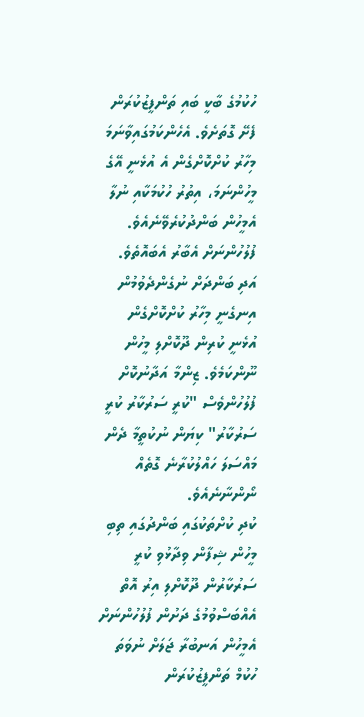ހުކުމުގެ ބާކީ ބައި ތަންފީޒުކުރަން ފެށޭ ގޮތަށެވެ. އެހެންކަމުގައިވާނަމަ މިހާރު ކުށްކޮށްގެން އެ އުޅެނީ އޭގެ މީހުންނަމަ، އިތުރު ހުކުމަކާއި ނުލާ އެމީހުން ބަންދުކުރެވޭނެއެވެ. ފުލުހުންނަށް އެބާރު އެބައޮތެވެ.
އަދި ބަންދަށް ނުގެންދެވުމުން އިނގެނީ މިހާރު ކުށްކޮށްގެން އުޅެނީ ކުރިން ދޫކޮށްލި މީހުން ނޫންކަމެވެ. ޒިންމާ އަދާނުކޮށް ފުލުހުންވެސް "ކުރީ ސަރުކާރު ކުރީ ސަރުކާރު" ކިޔަން ނުކުތީމާ ދެން މައްސަލަ ހައްލުކުރާނެ ގޮތެއް ނޯންނާނެއެވެ.
ކުދި ކުށްތަކުގައި ބަންދުގައި ތިބި މީހުން ޝިފާން ވިދާޅުވި ކުރީ ސަރުކާރުން ދޫކޮށްލި އިރު އޮތް އެއްބަސްވުމުގެ ދަށުން ފުލުހުންނަށް އެމީހުން އަނބުރާ ޖަލަށް ނުވަތަ ހުކުމް ތަންފީޒުކުރަން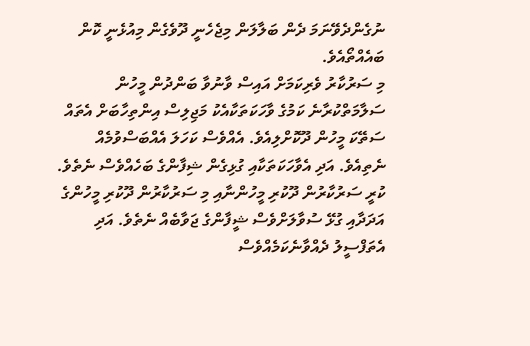ނުގެންދެވޭނަމަ ދެން ބަލާލަން މިޖެހެނީ ދޫވެގެން މިއުޅެނީ ކޮން ބައެއްތޯއެވެ.
މި ސަރުކާރު ވެރިކަމަށް އައިސް ވާނުވާ ބަންދުން މީހުން ސަލާމަތްކުރާނެ ކަމުގެ ވާހަކަތަކާއެކު މަޖިލިސް އިންތިހާބަށް އެތައް ސަތޭކަ މީހުން ދޫކޮށްލިއެވެ. އެއްވެސް ކަހަލަ އެއްބަސްވުމެއް ނެތިއެވެ. އަދި އެވާހަކަތަކާއި ގުޅިގެން ޝިފާންގެ ބަހެއްވެސް ނެތެވެ. ކުރީ ސަރުކާރުން ދޫކުރި މީހުންނާއި މި ސަރުކާރުން ދޫކުރި މީހުންގެ އަދަދާއި ގުޅޭ ސުވާލަށްވެސް ޝީފާންގެ ޖަވާބެއް ނެތެވެ. އަދި އެތަފްސީލު ދެއްވާނެކަމެއްވެސް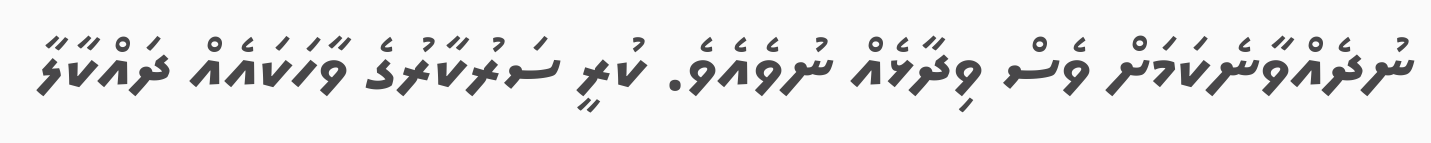ނުދެއްވާނެކަމަށް ވެސް ވިދާޅެއް ނުވެއެވެ. ކުރީ ސަރުކާރުގެ ވާހަކައެއް ދައްކާލާ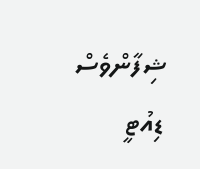ޝިފާންވެސް ޑިއުޓީ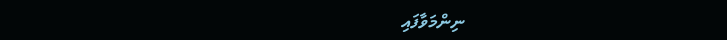ނިންމަވާފައި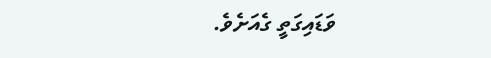ވަޑައިގަތީ ގެއަށެވެ.